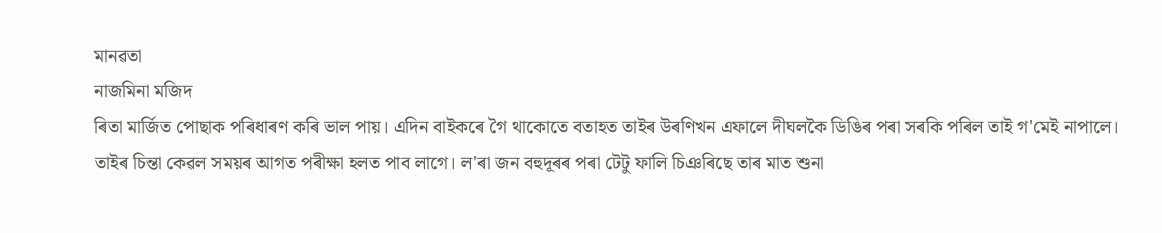মানৱতা
নাজমিনা মজিদ
ৰিতা মাৰ্জিত পোছাক পৰিধাৰণ কৰি ভাল পায়। এদিন বাইকৰে গৈ থাকোতে বতাহত তাইৰ উৰণিখন এফালে দীঘলকৈ ডিঙিৰ পৰা সৰকি পৰিল তাই গ'মেই নাপালে। তাইৰ চিন্তা কেৱল সময়ৰ আগত পৰীক্ষা হলত পাব লাগে। ল'ৰা জন বহুদূৰৰ পৰা টেটু ফালি চিঞৰিছে তাৰ মাত শুনা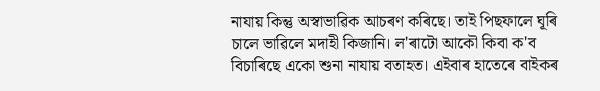নাযায় কিন্তু অস্বাভাৱিক আচৰণ কৰিছে। তাই পিছফালে ঘূৰি চালে ভাৱিলে মদাহী কিজানি। ল'ৰাটো আকৌ কিবা ক'ব বিচাৰিছে একো শুনা নাযায় বতাহত। এইবাৰ হাতেৰে বাইকৰ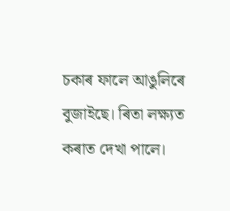চকাৰ ফালে আঙুলিৰে বুজাইছে। ৰিতা লক্ষ্যত কৰাত দেখা পালে।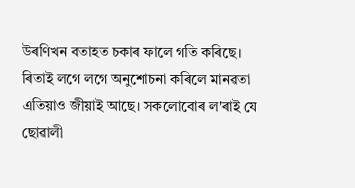উৰণিখন বতাহত চকাৰ ফালে গতি কৰিছে। ৰিতাই লগে লগে অনুশোচনা কৰিলে মানৱতা এতিয়াও জীয়াই আছে। সকলোবোৰ ল'ৰাই যে ছোৱালী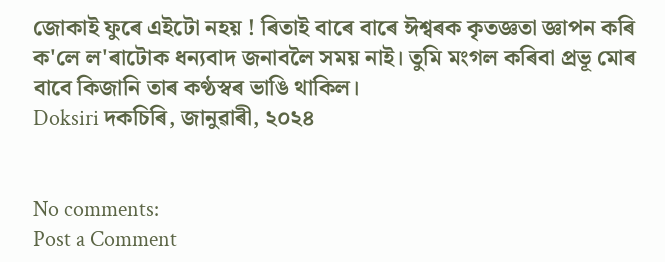জোকাই ফুৰে এইটো নহয় ! ৰিতাই বাৰে বাৰে ঈশ্বৰক কৃতজ্ঞতা জ্ঞাপন কৰি ক'লে ল'ৰাটোক ধন্যবাদ জনাবলৈ সময় নাই। তুমি মংগল কৰিবা প্ৰভূ মোৰ বাবে কিজানি তাৰ কণ্ঠস্বৰ ভাঙি থাকিল।
Doksiri দকচিৰি, জানুৱাৰী, ২০২৪


No comments:
Post a Comment